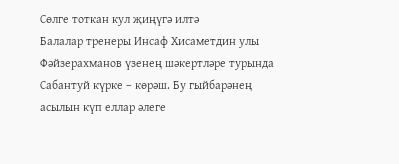Сөлге тоткан кул җиңүгә илтә
Балалар тренеры Инсаф Хисаметдин улы Фәйзерахманов үзенең шәкертләре турында
Сабантуй күрке – көрәш. Бу гыйбарәнең асылын күп еллар әлеге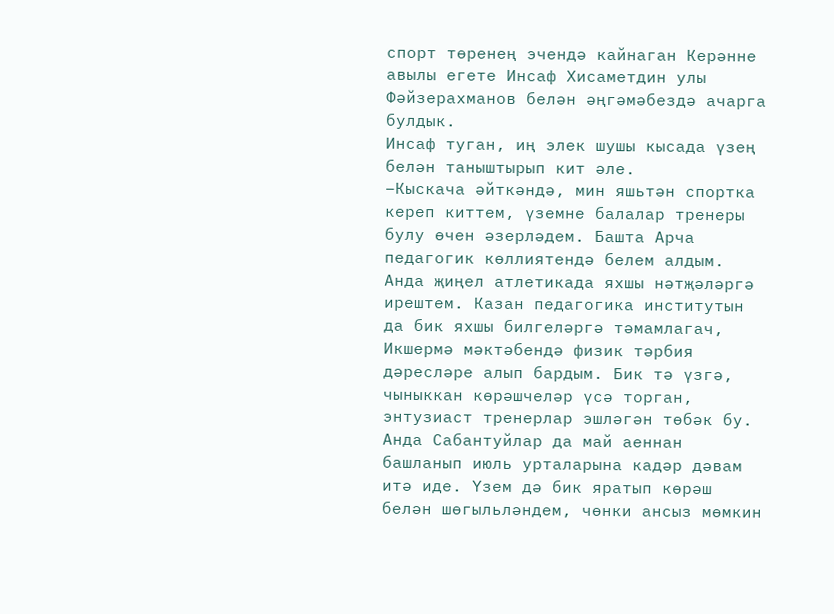спорт төренең эчендә кайнаган Керәнне авылы егете Инсаф Хисаметдин улы Фәйзерахманов белән әңгәмәбездә ачарга булдык.
Инсаф туган, иң элек шушы кысада үзең белән таныштырып кит әле.
–Кыскача әйткәндә, мин яшьтән спортка кереп киттем, үземне балалар тренеры булу өчен әзерләдем. Башта Арча педагогик көллиятендә белем алдым. Анда җиңел атлетикада яхшы нәтҗәләргә ирештем. Казан педагогика институтын да бик яхшы билгеләргә тәмамлагач, Икшермә мәктәбендә физик тәрбия дәресләре алып бардым. Бик тә үзгә, чыныккан көрәшчеләр үсә торган, энтузиаст тренерлар эшләгән төбәк бу. Анда Сабантуйлар да май аеннан башланып июль урталарына кадәр дәвам итә иде. Үзем дә бик яратып көрәш белән шөгыльләндем, чөнки ансыз мөмкин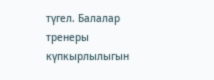түгел. Балалар тренеры күпкырлылыгын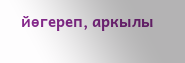йөгереп, аркылы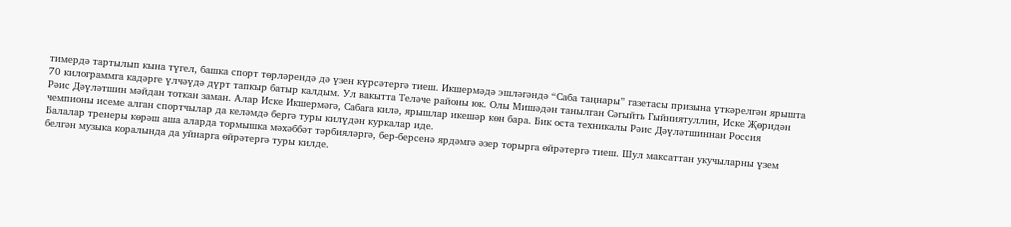тимердә тартылып кына түгел, башка спорт төрләрендә дә үзен күрсәтергә тиеш. Икшермәдә эшләгәндә “Саба таңнары” газетасы призына үткәрелгән ярышта 70 килограммга кадәрге үлчәүдә дүрт тапкыр батыр калдым. Ул вакытта Теләче районы юк. Олы Мишәдән танылган Сәгыйть Гыйниятуллин, Иске Җөридән Рәис Дәүләтшин мәйдан тоткан заман. Алар Иске Икшермәгә, Сабага килә, ярышлар икешәр көн бара. Бик оста техникалы Рәис Дәүләтшиннан Россия чемпионы исеме алган спортчылар да келәмдә бергә туры килүдән куркалар иде.
Балалар тренеры көрәш аша аларда тормышка мәхәббәт тәрбияләргә, бер-берсенә ярдәмгә әзер торырга өйрәтергә тиеш. Шул максаттан укучыларны үзем белгән музыка коралында да уйнарга өйрәтергә туры килде.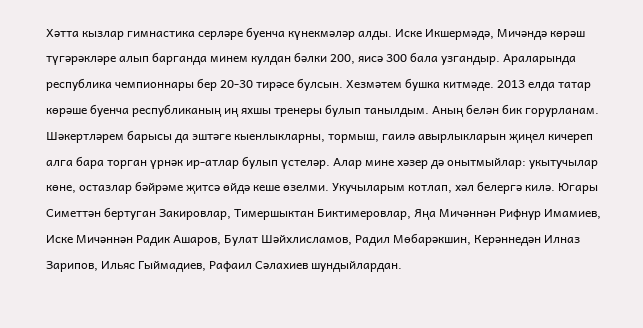Хәтта кызлар гимнастика серләре буенча күнекмәләр алды. Иске Икшермәдә, Мичәндә көрәш түгәрәкләре алып барганда минем кулдан бәлки 200, яисә 300 бала узгандыр. Араларында республика чемпионнары бер 20-30 тирәсе булсын. Хезмәтем бушка китмәде. 2013 елда татар көрәше буенча республиканың иң яхшы тренеры булып танылдым. Аның белән бик горурланам. Шәкертләрем барысы да эштәге кыенлыкларны, тормыш, гаилә авырлыкларын җиңел кичереп алга бара торган үрнәк ир-атлар булып үстеләр. Алар мине хәзер дә онытмыйлар: укытучылар көне, остазлар бәйрәме җитсә өйдә кеше өзелми. Укучыларым котлап, хәл белергә килә. Югары Симеттән бертуган Закировлар, Тимершыктан Биктимеровлар, Яңа Мичәннән Рифнур Имамиев, Иске Мичәннән Радик Ашаров, Булат Шәйхлисламов, Радил Мөбарәкшин, Керәннедән Илназ Зарипов, Ильяс Гыймадиев, Рафаил Сәлахиев шундыйлардан.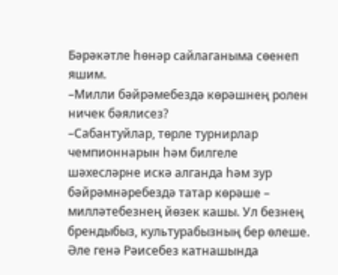Бәрәкәтле һөнәр сайлаганыма сөенеп яшим.
–Милли бәйрәмебездә көрәшнең ролен ничек бәялисез?
–Сабантуйлар, төрле турнирлар чемпионнарын һәм билгеле шәхесләрне искә алганда һәм зур бәйрәмнәребездә татар көрәше – милләтебезнең йөзек кашы. Ул безнең брендыбыз, культурабызның бер өлеше. Әле генә Рәисебез катнашында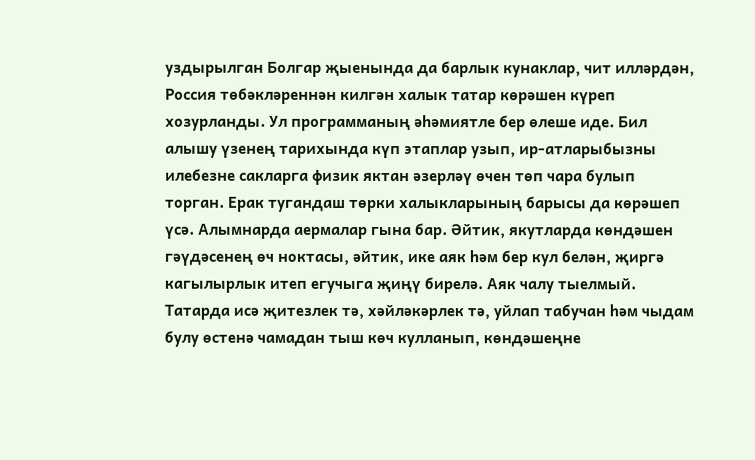уздырылган Болгар җыенында да барлык кунаклар, чит илләрдән, Россия төбәкләреннән килгән халык татар көрәшен күреп хозурланды. Ул программаның әһәмиятле бер өлеше иде. Бил алышу үзенең тарихында күп этаплар узып, ир-атларыбызны илебезне сакларга физик яктан әзерләү өчен төп чара булып торган. Ерак тугандаш төрки халыкларының барысы да көрәшеп үсә. Алымнарда аермалар гына бар. Әйтик, якутларда көндәшен гәүдәсенең өч ноктасы, әйтик, ике аяк һәм бер кул белән, җиргә кагылырлык итеп егучыга җиңү бирелә. Аяк чалу тыелмый.
Татарда исә җитезлек тә, хәйләкәрлек тә, уйлап табучан һәм чыдам булу өстенә чамадан тыш көч кулланып, көндәшеңне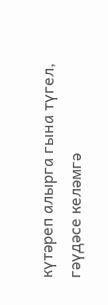күтәреп алырга гына түгел, гәүдәсе келәмгә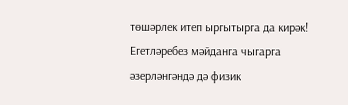төшәрлек итеп ыргытырга да кирәк! Егетләребез мәйданга чыгарга әзерләнгәндә дә физик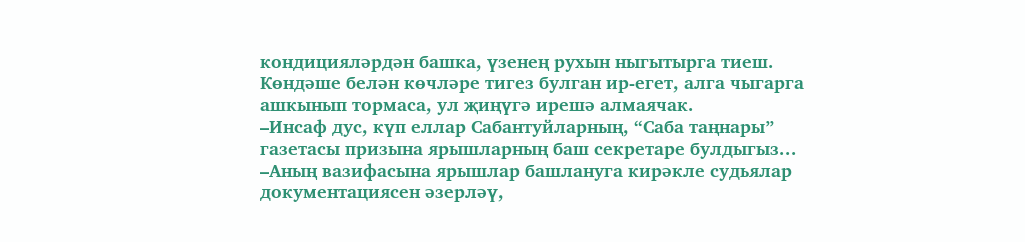кондицияләрдән башка, үзенең рухын ныгытырга тиеш. Көндәше белән көчләре тигез булган ир-егет, алга чыгарга ашкынып тормаса, ул җиңүгә ирешә алмаячак.
–Инсаф дус, күп еллар Сабантуйларның, “Саба таңнары” газетасы призына ярышларның баш секретаре булдыгыз...
–Аның вазифасына ярышлар башлануга кирәкле судьялар документациясен әзерләү,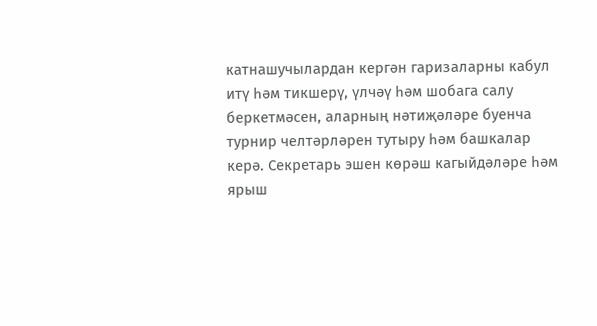катнашучылардан кергән гаризаларны кабул итү һәм тикшерү, үлчәү һәм шобага салу беркетмәсен, аларның нәтиҗәләре буенча турнир челтәрләрен тутыру һәм башкалар керә. Секретарь эшен көрәш кагыйдәләре һәм ярыш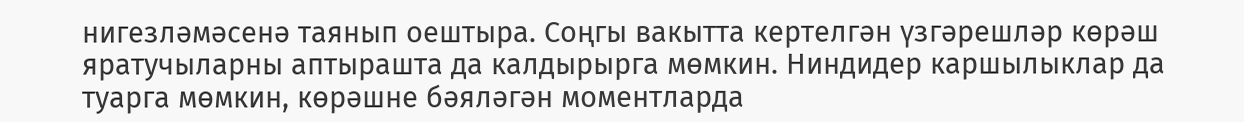нигезләмәсенә таянып оештыра. Соңгы вакытта кертелгән үзгәрешләр көрәш яратучыларны аптырашта да калдырырга мөмкин. Ниндидер каршылыклар да туарга мөмкин, көрәшне бәяләгән моментларда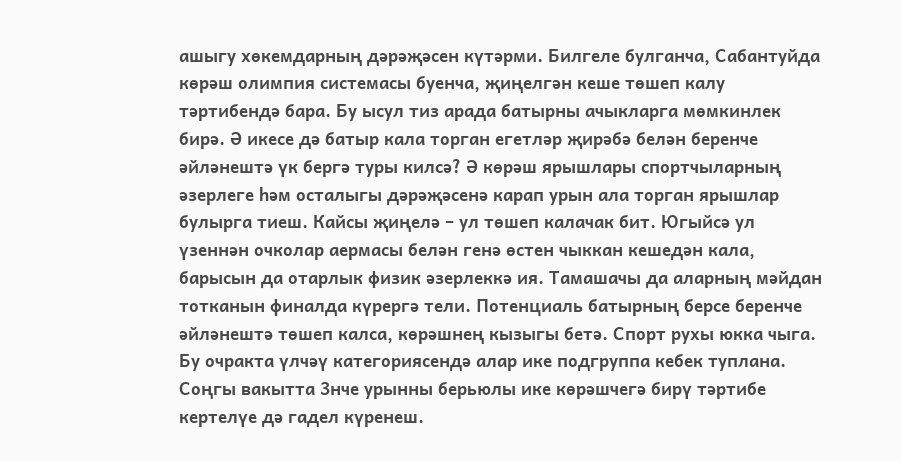ашыгу хөкемдарның дәрәҗәсен күтәрми. Билгеле булганча, Сабантуйда көрәш олимпия системасы буенча, җиңелгән кеше төшеп калу тәртибендә бара. Бу ысул тиз арада батырны ачыкларга мөмкинлек бирә. Ә икесе дә батыр кала торган егетләр җирәбә белән беренче әйләнештә үк бергә туры килсә? Ә көрәш ярышлары спортчыларның әзерлеге һәм осталыгы дәрәҗәсенә карап урын ала торган ярышлар булырга тиеш. Кайсы җиңелә – ул төшеп калачак бит. Югыйсә ул үзеннән очколар аермасы белән генә өстен чыккан кешедән кала, барысын да отарлык физик әзерлеккә ия. Тамашачы да аларның мәйдан тотканын финалда күрергә тели. Потенциаль батырның берсе беренче әйләнештә төшеп калса, көрәшнең кызыгы бетә. Спорт рухы юкка чыга. Бу очракта үлчәү категориясендә алар ике подгруппа кебек туплана. Соңгы вакытта 3нче урынны берьюлы ике көрәшчегә бирү тәртибе кертелүе дә гадел күренеш.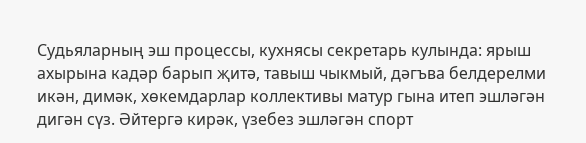Судьяларның эш процессы, кухнясы секретарь кулында: ярыш ахырына кадәр барып җитә, тавыш чыкмый, дәгъва белдерелми икән, димәк, хөкемдарлар коллективы матур гына итеп эшләгән дигән сүз. Әйтергә кирәк, үзебез эшләгән спорт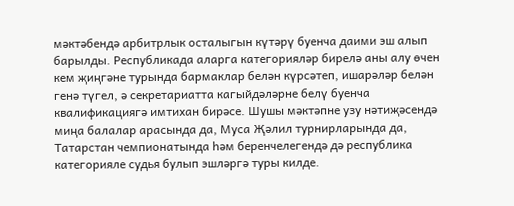мәктәбендә арбитрлык осталыгын күтәрү буенча даими эш алып барылды. Республикада аларга категорияләр бирелә аны алу өчен кем җиңгәне турында бармаклар белән күрсәтеп, ишарәләр белән генә түгел, ә секретариатта кагыйдәләрне белү буенча квалификациягә имтихан бирәсе. Шушы мәктәпне узу нәтиҗәсендә миңа балалар арасында да, Муса Җәлил турнирларында да, Татарстан чемпионатында һәм беренчелегендә дә республика категорияле судья булып эшләргә туры килде.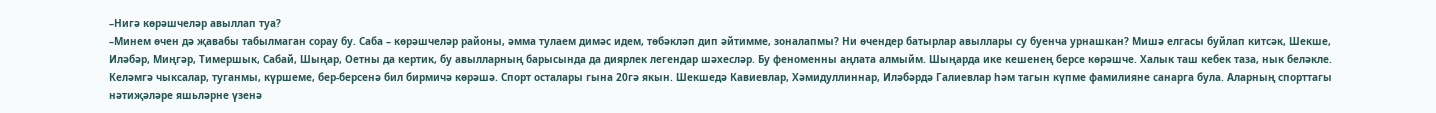–Нигә көрәшчеләр авыллап туа?
–Минем өчен дә җавабы табылмаган сорау бу. Саба – көрәшчеләр районы, әмма тулаем димәс идем, төбәкләп дип әйтимме, зоналапмы? Ни өчендер батырлар авыллары су буенча урнашкан? Мишә елгасы буйлап китсәк, Шекше, Иләбәр, Миңгәр, Тимершык, Сабай, Шыңар, Оетны да кертик, бу авылларның барысында да диярлек легендар шәхесләр. Бу феноменны аңлата алмыйм. Шыңарда ике кешенең берсе көрәшче. Халык таш кебек таза, нык беләкле. Келәмгә чыксалар, туганмы, күршеме, бер-берсенә бил бирмичә көрәшә. Спорт осталары гына 20гә якын. Шекшедә Кавиевлар, Хәмидуллиннар, Иләбәрдә Галиевлар һәм тагын күпме фамилияне санарга була. Аларның спорттагы нәтиҗәләре яшьләрне үзенә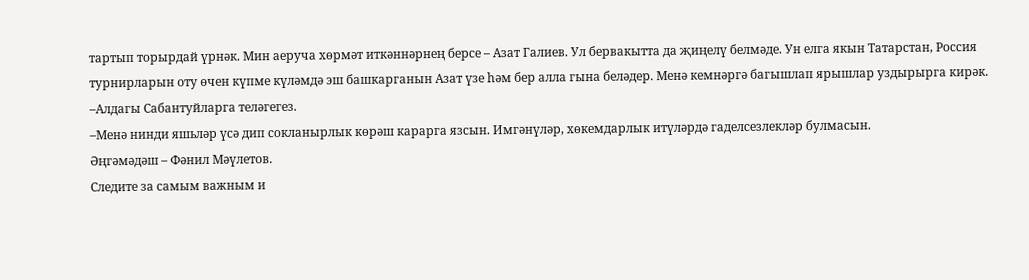тартып торырдай үрнәк. Мин аеруча хөрмәт иткәннәрнең берсе – Азат Галиев. Ул бервакытта да җиңелү белмәде. Ун елга якын Татарстан, Россия турнирларын оту өчен күпме күләмдә эш башкарганын Азат үзе һәм бер алла гына беләдер. Менә кемнәргә багышлап ярышлар уздырырга кирәк.
–Алдагы Сабантуйларга теләгегез.
–Менә нинди яшьләр үсә дип сокланырлык көрәш карарга язсын. Имгәнүләр, хөкемдарлык итүләрдә гаделсезлекләр булмасын.
Әңгәмәдәш – Фәнил Мәүлетов.
Следите за самым важным и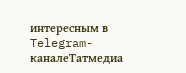интересным в Telegram-каналеТатмедиа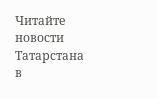Читайте новости Татарстана в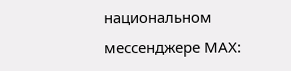национальном мессенджере MАХ: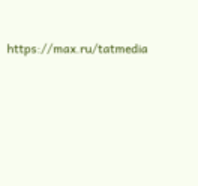https://max.ru/tatmedia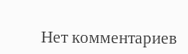Нет комментариев